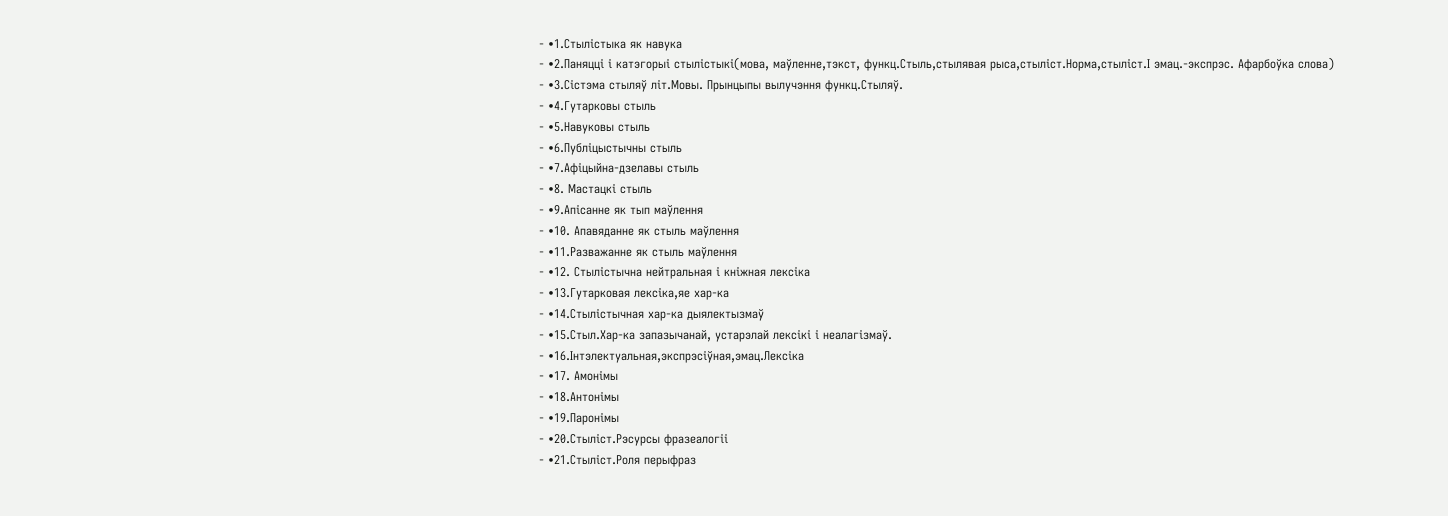- •1.Стылістыка як навука
- •2.Паняцці і катэгорыі стылістыкі(мова, маўленне,тэкст, функц.Стыль,стылявая рыса,стыліст.Норма,стыліст.І эмац.-экспрэс. Афарбоўка слова)
- •3.Сістэма стыляў літ.Мовы. Прынцыпы вылучэння функц.Стыляў.
- •4.Гутарковы стыль
- •5.Навуковы стыль
- •6.Публіцыстычны стыль
- •7.Афіцыйна-дзелавы стыль
- •8. Мастацкі стыль
- •9.Апісанне як тып маўлення
- •10. Апавяданне як стыль маўлення
- •11.Разважанне як стыль маўлення
- •12. Стылістычна нейтральная і кніжная лексіка
- •13.Гутарковая лексіка,яе хар-ка
- •14.Стылістычная хар-ка дыялектызмаў
- •15.Стыл.Хар-ка запазычанай, устарэлай лексікі і неалагізмаў.
- •16.Інтэлектуальная,экспрэсіўная,эмац.Лексіка
- •17. Амонімы
- •18.Антонімы
- •19.Паронімы
- •20.Стыліст.Рэсурсы фразеалогіі
- •21.Стыліст.Роля перыфраз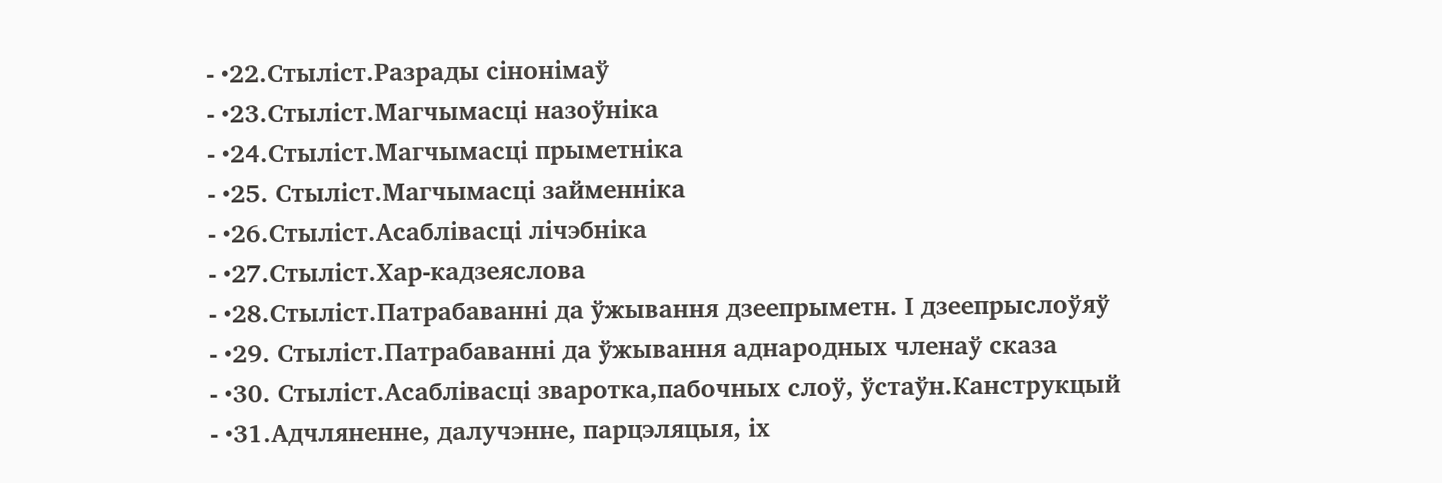- •22.Стыліст.Разрады сінонімаў
- •23.Стыліст.Магчымасці назоўніка
- •24.Стыліст.Магчымасці прыметніка
- •25. Стыліст.Магчымасці займенніка
- •26.Стыліст.Асаблівасці лічэбніка
- •27.Стыліст.Хар-кадзеяслова
- •28.Стыліст.Патрабаванні да ўжывання дзеепрыметн. І дзеепрыслоўяў
- •29. Стыліст.Патрабаванні да ўжывання аднародных членаў сказа
- •30. Стыліст.Асаблівасці зваротка,пабочных слоў, ўстаўн.Канструкцый
- •31.Адчляненне, далучэнне, парцэляцыя, іх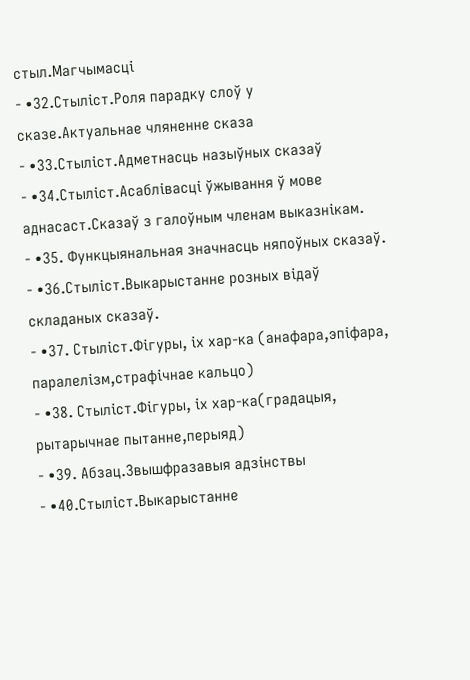стыл.Магчымасці
- •32.Стыліст.Роля парадку слоў у сказе.Актуальнае чляненне сказа
- •33.Стыліст.Адметнасць назыўных сказаў
- •34.Стыліст.Асаблівасці ўжывання ў мове аднасаст.Сказаў з галоўным членам выказнікам.
- •35. Функцыянальная значнасць няпоўных сказаў.
- •36.Стыліст.Выкарыстанне розных відаў складаных сказаў.
- •37. Стыліст.Фігуры, іх хар-ка (анафара,эпіфара, паралелізм,страфічнае кальцо)
- •38. Стыліст.Фігуры, іх хар-ка(градацыя, рытарычнае пытанне,перыяд)
- •39. Абзац.Звышфразавыя адзінствы
- •40.Стыліст.Выкарыстанне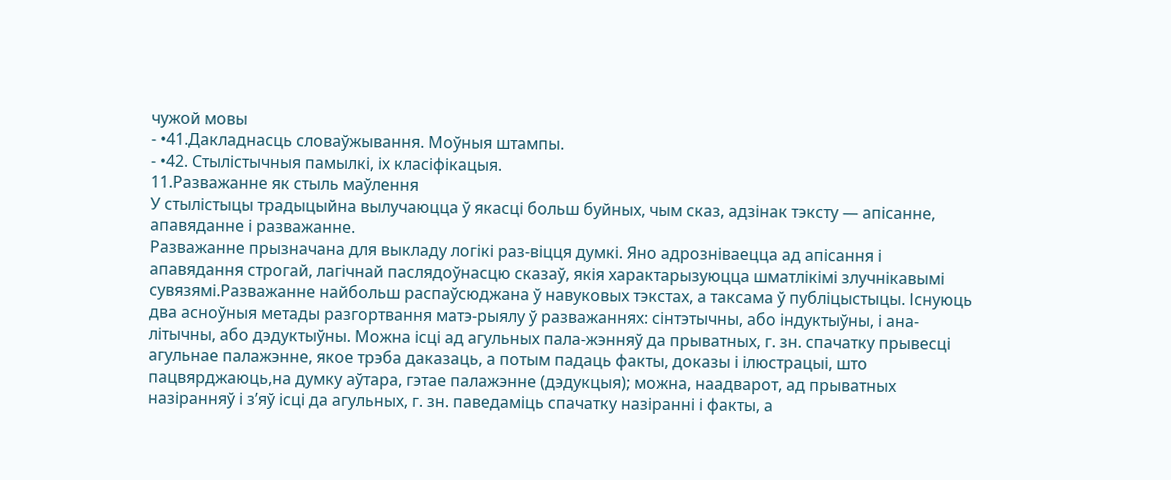чужой мовы
- •41.Дакладнасць словаўжывання. Моўныя штампы.
- •42. Стылістычныя памылкі, іх класіфікацыя.
11.Разважанне як стыль маўлення
У стылістыцы традыцыйна вылучаюцца ў якасці больш буйных, чым сказ, адзінак тэксту — апісанне, апавяданне і разважанне.
Разважанне прызначана для выкладу логікі раз-віцця думкі. Яно адрозніваецца ад апісання і апавядання строгай, лагічнай паслядоўнасцю сказаў, якія характарызуюцца шматлікімі злучнікавымі сувязямі.Разважанне найбольш распаўсюджана ў навуковых тэкстах, а таксама ў публіцыстыцы. Існуюць два асноўныя метады разгортвання матэ-рыялу ў разважаннях: сінтэтычны, або індуктыўны, і ана-літычны, або дэдуктыўны. Можна ісці ад агульных пала-жэнняў да прыватных, г. зн. спачатку прывесці агульнае палажэнне, якое трэба даказаць, а потым падаць факты, доказы і ілюстрацыі, што пацвярджаюць,на думку аўтара, гэтае палажэнне (дэдукцыя); можна, наадварот, ад прыватных назіранняў і з’яў ісці да агульных, г. зн. паведаміць спачатку назіранні і факты, а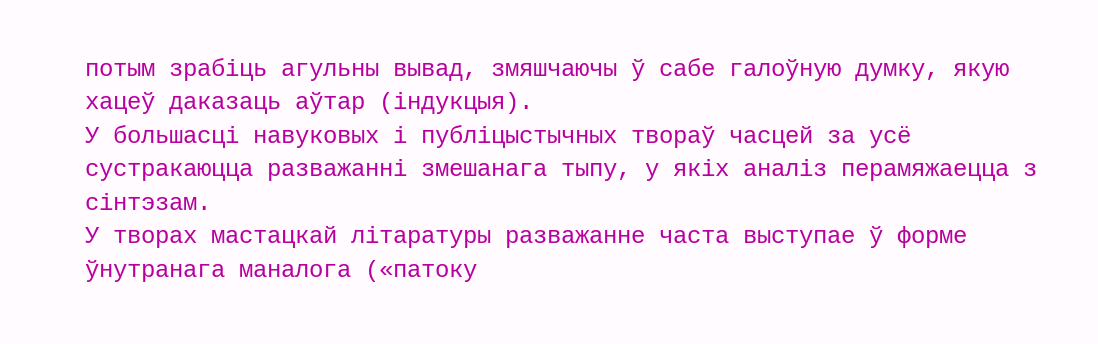потым зрабіць агульны вывад, змяшчаючы ў сабе галоўную думку, якую хацеў даказаць аўтар (індукцыя).
У большасці навуковых і публіцыстычных твораў часцей за усё сустракаюцца разважанні змешанага тыпу, у якіх аналіз перамяжаецца з сінтэзам.
У творах мастацкай літаратуры разважанне часта выступае ў форме ўнутранага маналога («патоку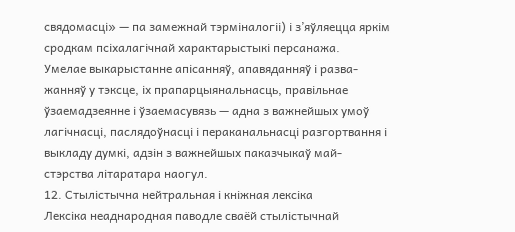свядомасці» — па замежнай тэрміналогіі) і з’яўляецца яркім сродкам псіхалагічнай характарыстыкі персанажа.
Умелае выкарыстанне апісанняў, апавяданняў і разва-жанняў у тэксце, іх прапарцыянальнасць, правільнае ўзаемадзеянне і ўзаемасувязь — адна з важнейшых умоў лагічнасці, паслядоўнасці і пераканальнасці разгортвання і выкладу думкі, адзін з важнейшых паказчыкаў май-стэрства літаратара наогул.
12. Стылістычна нейтральная і кніжная лексіка
Лексіка неаднародная паводле сваёй стылістычнай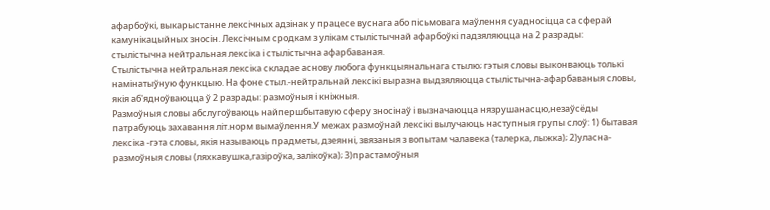афарбоўкі, выкарыстанне лексічных адзінак у працесе вуснага або пісьмовага маўлення суадносіцца са сферай камунікацыйных зносін. Лексічным сродкам з улікам стылістычнай афарбоўкі падзяляюцца на 2 разрады: стылістычна нейтральная лексіка і стылістычна афарбаваная.
Стылістычна нейтральная лексіка складае аснову любога функцыянальнага стылю; гэтыя словы выконваюць толькі намінатыўную функцыю. На фоне стыл.-нейтральнай лексікі выразна выдзяляюцца стылістычна-афарбаваныя словы, якія аб'ядноўваюцца ў 2 разрады: размоўныя і кніжныя.
Размоўныя словы абслугоўваюць найпершбытавую сферу зносінаў і вызначаюцца нязрушанасцю,незаўсёды патрабуюць захавання літ.норм вымаўлення.У межах размоўнай лексікі вылучаюць наступныя групы слоў: 1) бытавая лексіка -гэта словы, якія называюць прадметы, дзеянні, звязаныя з вопытам чалавека (талерка, лыжка); 2)уласна-размоўныя словы (ляхкавушка,газіроўка, залікоўка); 3)прастамоўныя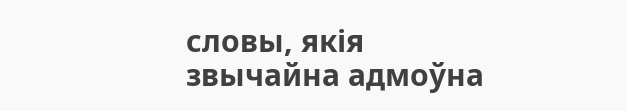словы, якія звычайна адмоўна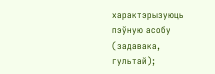характэрызуюць пэўную асобу (задавака, гультай);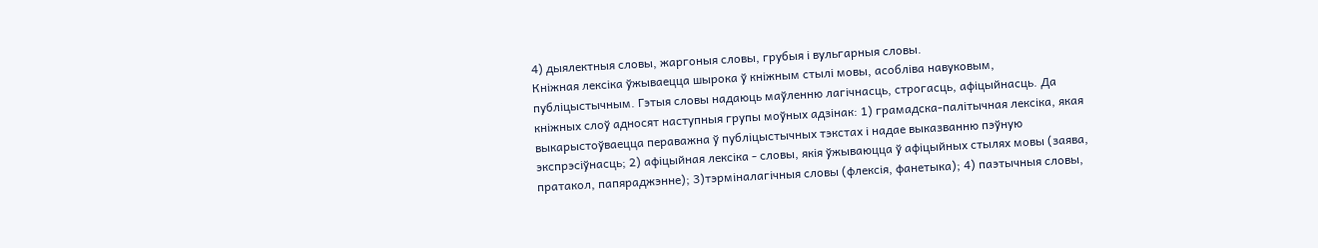4) дыялектныя словы, жаргоныя словы, грубыя і вульгарныя словы.
Кніжная лексіка ўжываецца шырока ў кніжным стылі мовы, асобліва навуковым, публіцыстычным. Гэтыя словы надаюць маўленню лагічнасць, строгасць, афіцыйнасць. Да кніжных слоў адносят наступныя групы моўных адзінак: 1) грамадска-палітычная лексіка, якая выкарыстоўваецца пераважна ў публіцыстычных тэкстах і надае выказванню пэўную экспрэсіўнасць; 2) афіцыйная лексіка - словы, якія ўжываюцца ў афіцыйных стылях мовы (заява, пратакол, папяраджэнне); 3)тэрміналагічныя словы (флексія, фанетыка); 4) паэтычныя словы,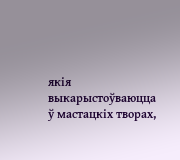якія выкарыстоўваюцца ў мастацкіх творах,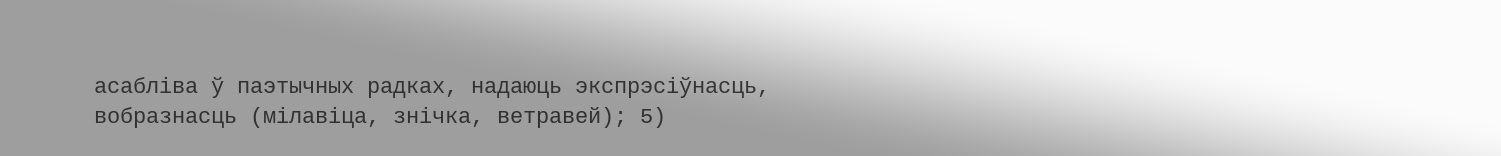асабліва ў паэтычных радках, надаюць экспрэсіўнасць, вобразнасць (мілавіца, знічка, ветравей); 5)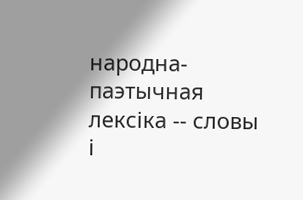народна-паэтычная лексіка -- словы і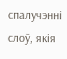спалучэнні слоў, якія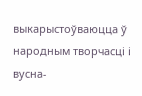выкарыстоўваюцца ў народным творчасці і вусна-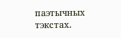паэтычных тэкстах.